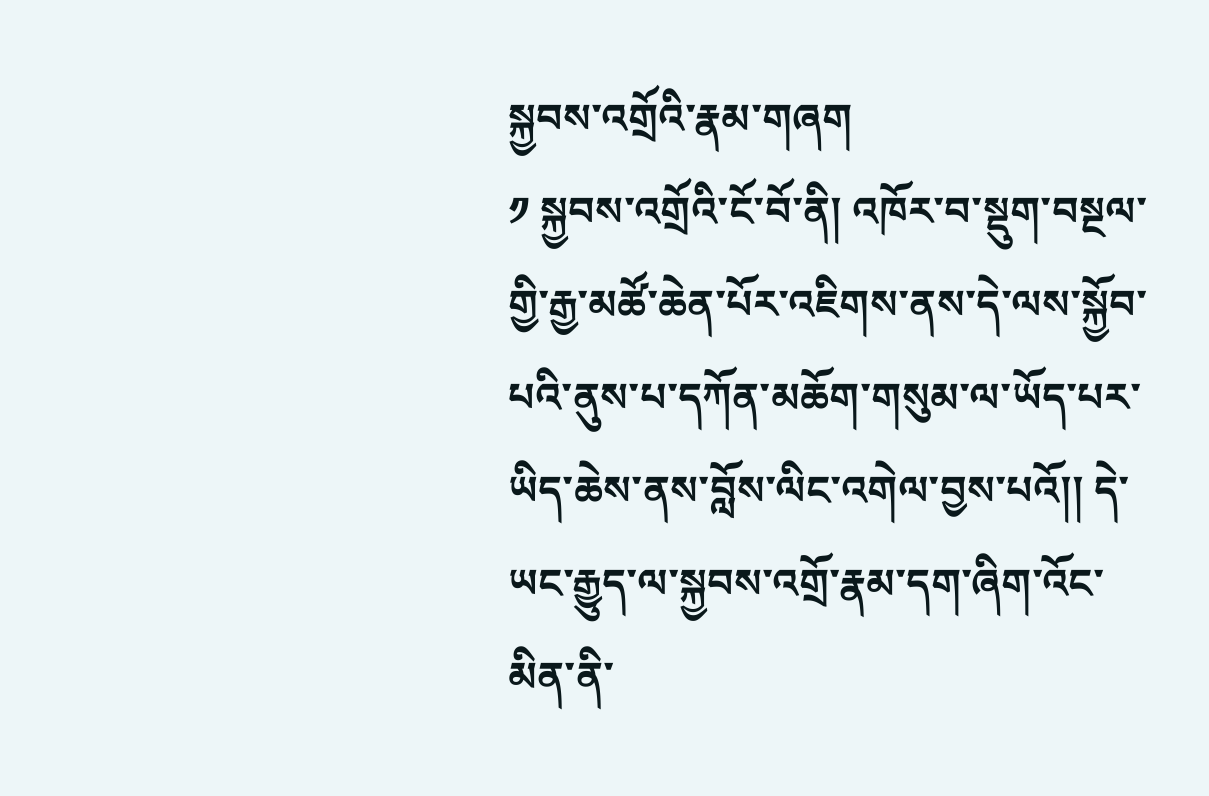སྐྱབས་འགྲོའི་རྣམ་གཞག
༡ སྐྱབས་འགྲོའི་ངོ་བོ་ནི། འཁོར་བ་སྡུག་བསྔལ་གྱི་རྒྱ་མཚོ་ཆེན་པོར་འཇིགས་ནས་དེ་ལས་སྐྱོབ་པའི་ནུས་པ་དཀོན་མཆོག་གསུམ་ལ་ཡོད་པར་ཡིད་ཆེས་ནས་བློས་ལིང་འགེལ་བྱས་པའོ།། དེ་ཡང་རྒྱུད་ལ་སྐྱབས་འགྲོ་རྣམ་དག་ཞིག་འོང་མིན་ནི་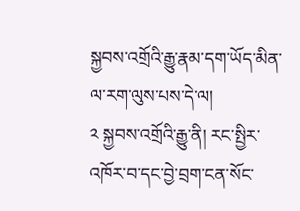སྐྱབས་འགྲོའི་རྒྱུ་རྣམ་དག་ཡོད་མིན་ལ་རག་ལུས་པས་དེ་ལ།
༢ སྐྱབས་འགྲོའི་རྒྱུ་ནི། རང་སྤྱིར་འཁོར་བ་དང་བྱེ་བྲག་ངན་སོང་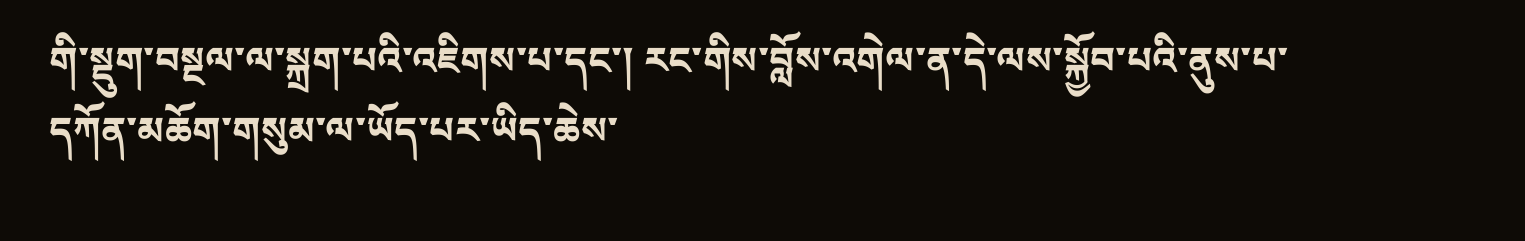གི་སྡུག་བསྔལ་ལ་སྐྲག་པའི་འཇིགས་པ་དང་། རང་གིས་བློས་འགེལ་ན་དེ་ལས་སྐྱོབ་པའི་ནུས་པ་དཀོན་མཆོག་གསུམ་ལ་ཡོད་པར་ཡིད་ཆེས་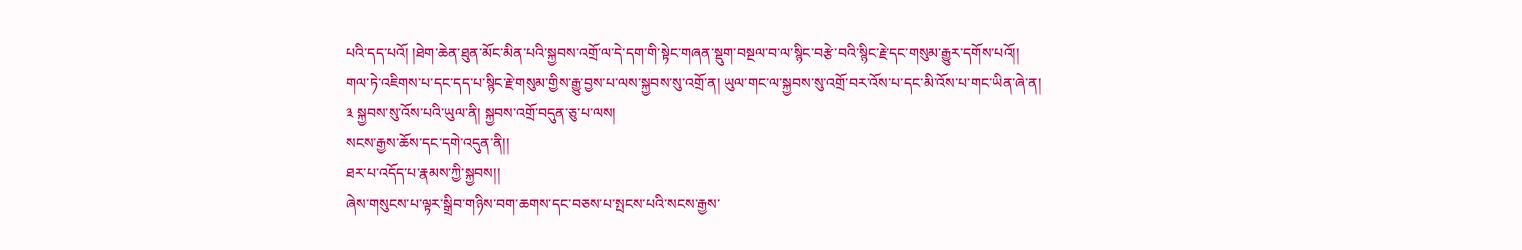པའི་དད་པའོ། །ཐེག་ཆེན་ཐུན་མོང་མིན་པའི་སྐྱབས་འགྲོ་ལ་དེ་དག་གི་སྟེང་གཞན་སྡུག་བསྔལ་བ་ལ་སྙིང་བརྩེ་བའི་སྙིང་རྗེ་དང་གསུམ་རྒྱུར་དགོས་པའོ།།
གལ་ཏེ་འཇིགས་པ་དང་དད་པ་སྙིང་རྗེ་གསུམ་གྱིས་རྒྱུ་བྱས་པ་ལས་སྐྱབས་སུ་འགྲོ་ན། ཡུལ་གང་ལ་སྐྱབས་སུ་འགྲོ་བར་འོས་པ་དང་མི་འོས་པ་གང་ཡིན་ཞེ་ན།
༣ སྐྱབས་སུ་འོས་པའི་ཡུལ་ནི། སྐྱབས་འགྲོ་བདུན་ཅུ་པ་ལས།
སངས་རྒྱས་ཆོས་དང་དགེ་འདུན་ནི།།
ཐར་པ་འདོད་པ་རྣམས་ཀྱི་སྐྱབས།།
ཞེས་གསུངས་པ་ལྟར་སྒྲིབ་གཉིས་བག་ཆགས་དང་བཅས་པ་སྤངས་པའི་སངས་རྒྱས་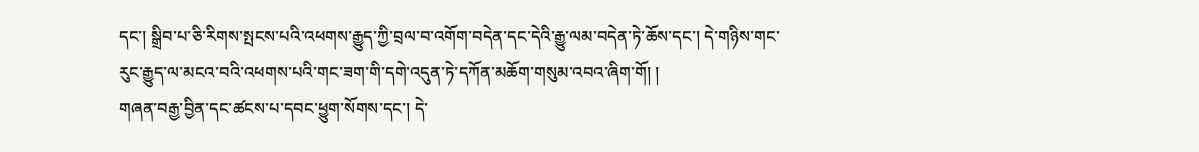དང་། སྒྲིབ་པ་ཅི་རིགས་སྤངས་པའི་འཕགས་རྒྱུད་ཀྱི་བྲལ་བ་འགོག་བདེན་དང་དེའི་རྒྱུ་ལམ་བདེན་ཏེ་ཆོས་དང་། དེ་གཉིས་གང་རུང་རྒྱུད་ལ་མངའ་བའི་འཕགས་པའི་གང་ཟག་གི་དགེ་འདུན་ཏེ་དཀོན་མཆོག་གསུམ་འབའ་ཞིག་གོ། །
གཞན་བརྒྱ་བྱིན་དང་ཚངས་པ་དབང་ཕྱུག་སོགས་དང་། དེ་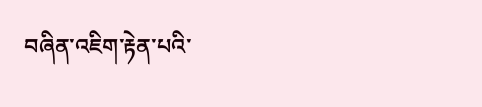བཞིན་འཇིག་རྟེན་པའི་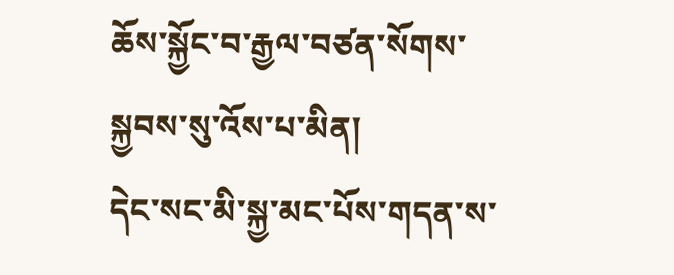ཆོས་སྐྱོང་བ་རྒྱལ་བཙན་སོགས་སྐྱབས་སུ་འོས་པ་མིན།
དེང་སང་མི་སྐྱ་མང་པོས་གདན་ས་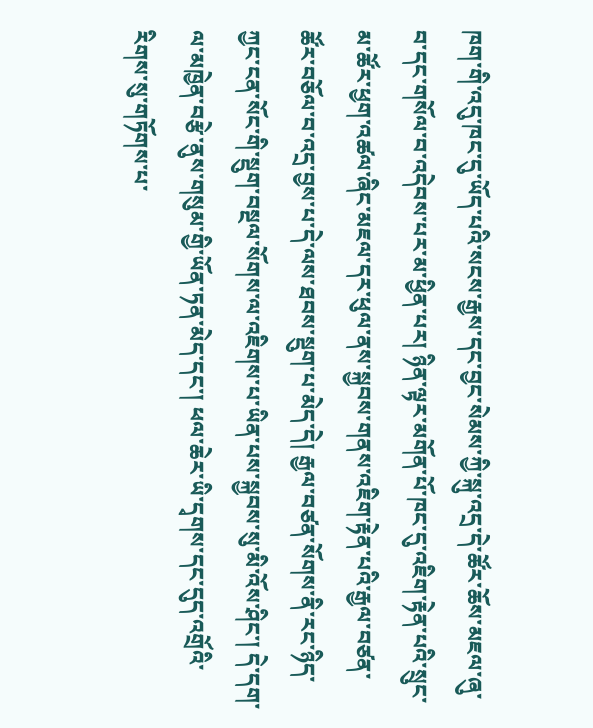ཁག་གི་འདུ་ཁང་དུ་ཡོད་པའི་སངས་རྒྱས་དང་བྱང་སེམས་ཀྱི་སྐུ་འདྲ་དེ་ཚོར་ཆོས་མཇལ་ཞུ་བ་དང་གསོལ་བ་འདེབས་པར་མ་ཕྱིན་པར། ཉིན་ལྟར་མགོན་པོ་ཁང་དུ་འཇིག་རྟེན་པའི་སྲུང་མ་ཚོར་ཕྱག་འཚལ་ཞིང་མཇལ་དར་ཕུལ་ནས་སྐྱབས་གནས་འཇིག་རྟེན་པའི་རྒྱལ་བཙན་ཚོར་བཅོལ་བ་འདྲ་བྱས་པ་དེ་ལས་ཐབས་སྡུག་པ་མེད་དེ། རྒྱལ་བཙན་སོགས་ནི་རང་ཉིད་ཀྱང་ངན་སོང་གི་སྡུག་བསྔལ་སོགས་ལ་འཇིགས་པ་ཡིན་པས་སྐྱབས་སུ་མི་འོས་ཤིང་། དེ་དག་ལ་མཁྱེན་བརྩེ་ནུས་གསུམ་གྱི་ཡོན་ཏན་མེད་དང་། ཕལ་ཆེར་ཡི་དྭགས་དང་དུད་འགྲོའི་རིགས་སུ་གཏོགས་པ་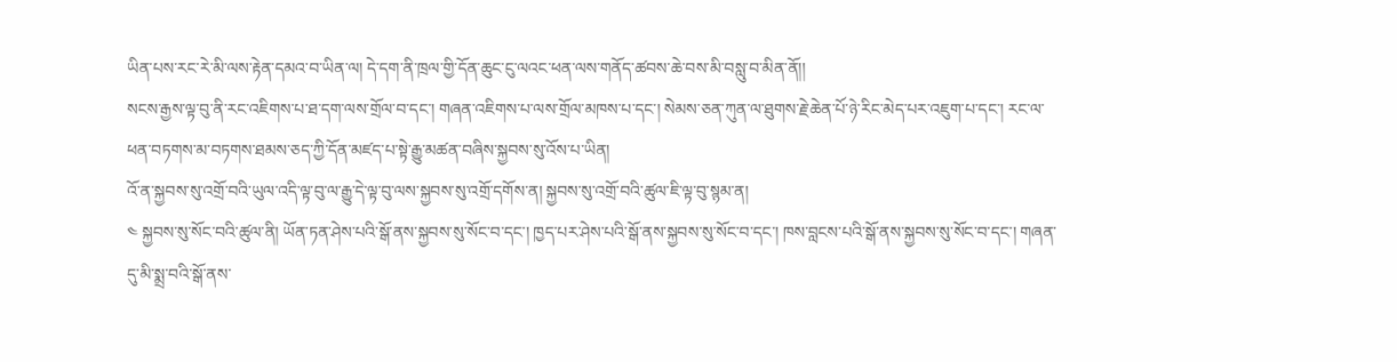ཡིན་པས་རང་རེ་མི་ལས་རྟེན་དམའ་བ་ཡིན་ལ། དེ་དག་ནི་ཁྲལ་གྱི་དོན་ཆུང་ངུ་ལའང་ཕན་ལས་གནོད་ཚབས་ཆེ་བས་མི་བསླུ་བ་མིན་ནོ།།
སངས་རྒྱས་ལྟ་བུ་ནི་རང་འཇིགས་པ་ཐ་དག་ལས་གྲོལ་བ་དང་། གཞན་འཇིགས་པ་ལས་གྲོལ་མཁས་པ་དང་། སེམས་ཅན་ཀུན་ལ་ཐུགས་རྗེ་ཆེན་པོ་ཉེ་རིང་མེད་པར་འཇུག་པ་དང་། རང་ལ་ཕན་བཏགས་མ་བཏགས་ཐམས་ཅད་ཀྱི་དོན་མཛད་པ་སྟེ་རྒྱུ་མཚན་བཞིས་སྐྱབས་སུ་འོས་པ་ཡིན།
འོ་ན་སྐྱབས་སུ་འགྲོ་བའི་ཡུལ་འདི་ལྟ་བུ་ལ་རྒྱུ་དེ་ལྟ་བུ་ལས་སྐྱབས་སུ་འགྲོ་དགོས་ན། སྐྱབས་སུ་འགྲོ་བའི་ཚུལ་ཇི་ལྟ་བུ་སྙམ་ན།
༤ སྐྱབས་སུ་སོང་བའི་ཚུལ་ནི། ཡོན་ཏན་ཤེས་པའི་སྒོ་ནས་སྐྱབས་སུ་སོང་བ་དང་། ཁྱད་པར་ཤེས་པའི་སྒོ་ནས་སྐྱབས་སུ་སོང་བ་དང་། ཁས་བླངས་པའི་སྒོ་ནས་སྐྱབས་སུ་སོང་བ་དང་། གཞན་དུ་མི་སྨྲ་བའི་སྒོ་ནས་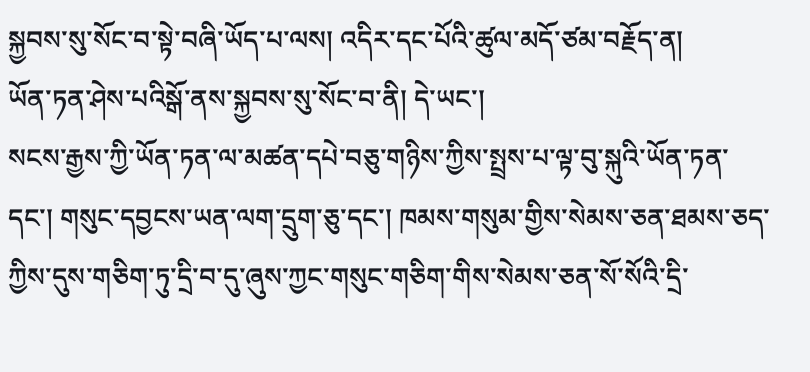སྐྱབས་སུ་སོང་བ་སྟེ་བཞི་ཡོད་པ་ལས། འདིར་དང་པོའི་ཚུལ་མདོ་ཙམ་བརྗོད་ན།
ཡོན་ཏན་ཤེས་པའིསྒོ་ནས་སྐྱབས་སུ་སོང་བ་ནི། དེ་ཡང་།
སངས་རྒྱས་ཀྱི་ཡོན་ཏན་ལ་མཚན་དཔེ་བཅུ་གཉིས་ཀྱིས་སྤྲས་པ་ལྟ་བུ་སྐུའི་ཡོན་ཏན་དང་། གསུང་དབྱངས་ཡན་ལག་དྲུག་ཅུ་དང་། ཁམས་གསུམ་གྱིས་སེམས་ཅན་ཐམས་ཅད་ཀྱིས་དུས་གཅིག་ཏུ་དྲི་བ་དུ་ཞུས་ཀྱང་གསུང་གཅིག་གིས་སེམས་ཅན་སོ་སོའི་དྲི་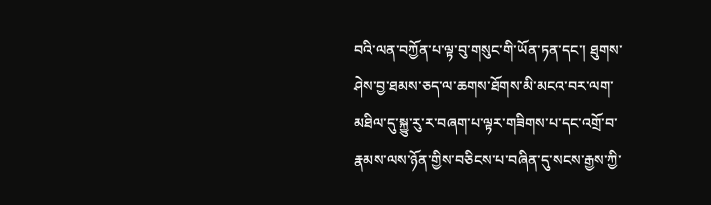བའི་ལན་བཀྱོན་པ་ལྟ་བུ་གསུང་གི་ཡོན་ཏན་དང་། ཐུགས་ཤེས་བྱ་ཐམས་ཅད་ལ་ཆགས་ཐོགས་མི་མངའ་བར་ལག་མཐིལ་དུ་སྐྱུ་རུ་ར་བཞག་པ་ལྟར་གཟིགས་པ་དང་འགྲོ་བ་རྣམས་ལས་ཉོན་གྱིས་བཅིངས་པ་བཞིན་དུ་སངས་རྒྱས་ཀྱི་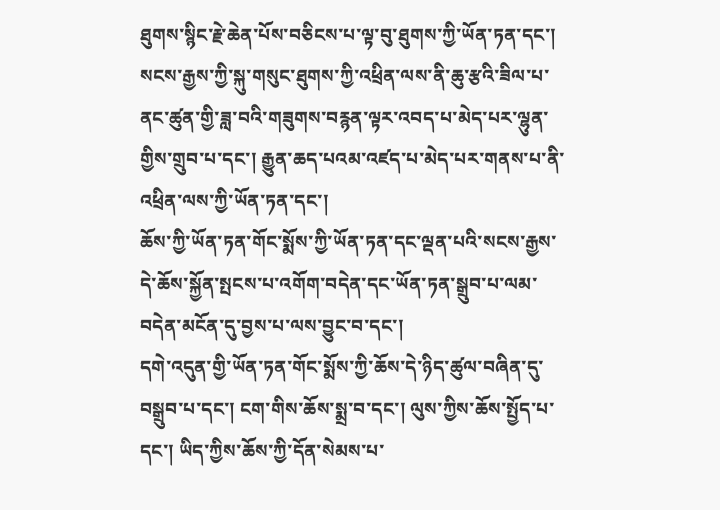ཐུགས་སྙིང་རྗེ་ཆེན་པོས་བཅིངས་པ་ལྟ་བུ་ཐུགས་ཀྱི་ཡོན་ཏན་དང་། སངས་རྒྱས་ཀྱི་སྐུ་གསུང་ཐུགས་ཀྱི་འཕྲིན་ལས་ནི་ཆུ་རྩའི་ཟིལ་པ་ནང་ཚུན་གྱི་ཟླ་བའི་གཟུགས་བརྙན་ལྟར་འབད་པ་མེད་པར་ལྷུན་གྱིས་གྲུབ་པ་དང་། རྒྱུན་ཆད་པའམ་འཛད་པ་མེད་པར་གནས་པ་ནི་འཕྲིན་ལས་ཀྱི་ཡོན་ཏན་དང་།
ཆོས་ཀྱི་ཡོན་ཏན་གོང་སྨོས་ཀྱི་ཡོན་ཏན་དང་ལྡན་པའི་སངས་རྒྱས་དེ་ཆོས་སྐྱོན་སྤངས་པ་འགོག་བདེན་དང་ཡོན་ཏན་སྒྲུབ་པ་ལམ་བདེན་མངོན་དུ་བྱས་པ་ལས་བྱུང་བ་དང་།
དགེ་འདུན་གྱི་ཡོན་ཏན་གོང་སྨོས་ཀྱི་ཆོས་དེ་ཉིད་ཚུལ་བཞིན་དུ་བསྒྲུབ་པ་དང་། ངག་གིས་ཆོས་སྨྲ་བ་དང་། ལུས་ཀྱིས་ཆོས་སྤྱོད་པ་དང་། ཡིད་ཀྱིས་ཆོས་ཀྱི་དོན་སེམས་པ་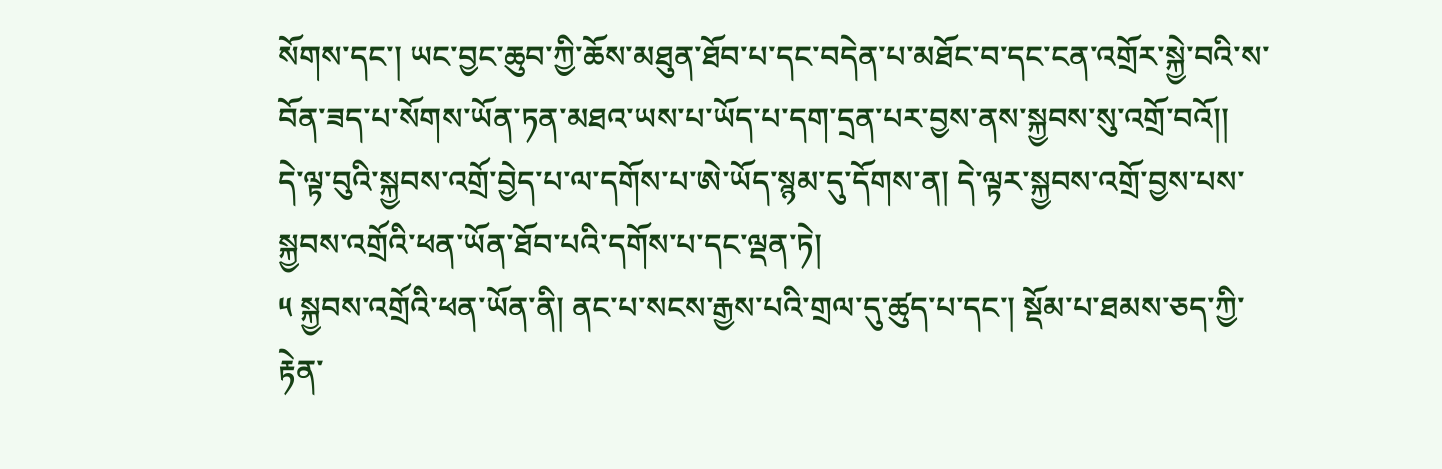སོགས་དང་། ཡང་བྱང་ཆུབ་ཀྱི་ཆོས་མཐུན་ཐོབ་པ་དང་བདེན་པ་མཐོང་བ་དང་ངན་འགྲོར་སྐྱེ་བའི་ས་བོན་ཟད་པ་སོགས་ཡོན་ཏན་མཐའ་ཡས་པ་ཡོད་པ་དག་དྲན་པར་བྱས་ནས་སྐྱབས་སུ་འགྲོ་བའོ།།
དེ་ལྟ་བུའི་སྐྱབས་འགྲོ་བྱེད་པ་ལ་དགོས་པ་ཨེ་ཡོད་སྙམ་དུ་དོགས་ན། དེ་ལྟར་སྐྱབས་འགྲོ་བྱས་པས་སྐྱབས་འགྲོའི་ཕན་ཡོན་ཐོབ་པའི་དགོས་པ་དང་ལྡན་ཏེ།
༥ སྐྱབས་འགྲོའི་ཕན་ཡོན་ནི། ནང་པ་སངས་རྒྱས་པའི་གྲལ་དུ་ཚུད་པ་དང་། སྡོམ་པ་ཐམས་ཅད་ཀྱི་རྟེན་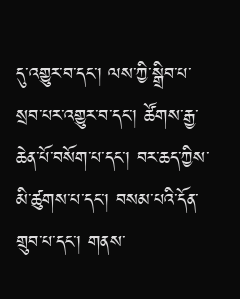དུ་འགྱུར་བ་དང་། ལས་ཀྱི་སྒྲིབ་པ་སྲབ་པར་འགྱུར་བ་དང་། ཚོགས་རྒྱ་ཆེན་པོ་བསོག་པ་དང་། བར་ཆད་ཀྱིས་མི་ཚུགས་པ་དང་། བསམ་པའི་དོན་གྲུབ་པ་དང་། གནས་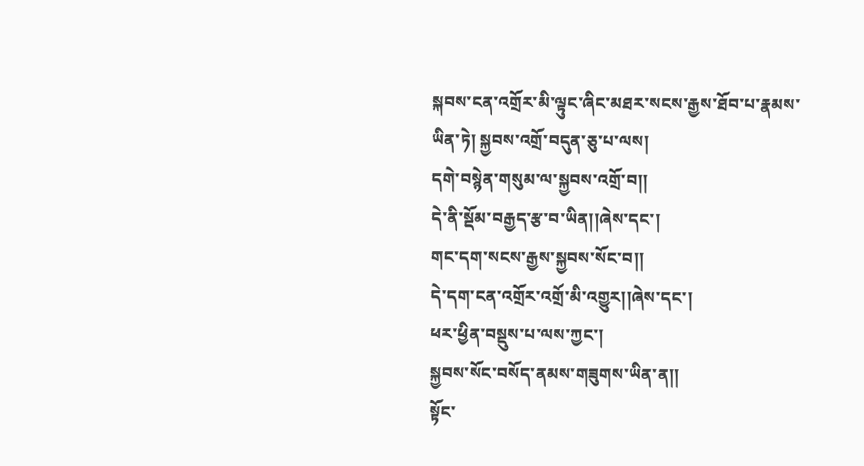སྐབས་ངན་འགྲོར་མི་ལྟུང་ཞིང་མཐར་སངས་རྒྱས་ཐོབ་པ་རྣམས་ཡིན་ཏེ། སྐྱབས་འགྲོ་བདུན་ཅུ་པ་ལས།
དགེ་བསྙེན་གསུམ་ལ་སྐྱབས་འགྲོ་བ།།
དེ་ནི་སྡོམ་བརྒྱད་རྩ་བ་ཡིན།།ཞེས་དང་།
གང་དག་སངས་རྒྱས་སྐྱབས་སོང་བ།།
དེ་དག་ངན་འགྲོར་འགྲོ་མི་འགྱུར།།ཞེས་དང་།
ཕར་ཕྱིན་བསྡུས་པ་ལས་ཀྱང་།
སྐྱབས་སོང་བསོད་ནམས་གཟུགས་ཡིན་ན།།
སྟོང་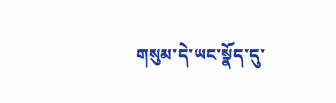གསུམ་དེ་ཡང་སྣོད་དུ་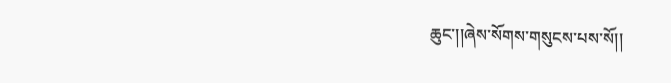ཆུང་།།ཞེས་སོགས་གསུངས་པས་སོ།།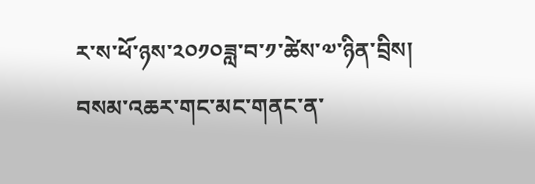ར་ས་ཕོ་ཉས་༢༠༡༠ཟླ་བ་༡་ཚེས་༧་ཉིན་བྲིས།
བསམ་འཆར་གང་མང་གནང་ན་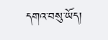དགའ་བསུ་ཡོད།